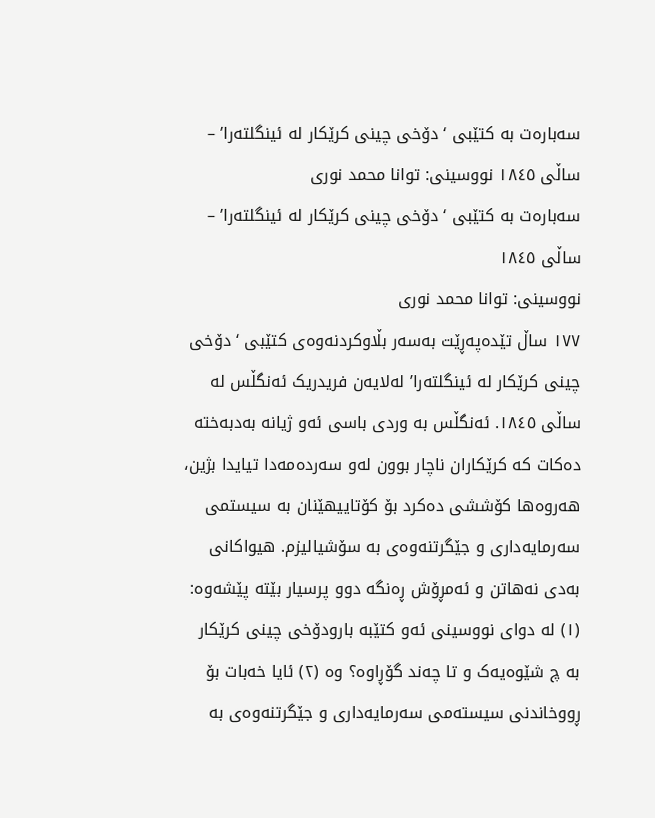سەبارەت بە کتێبی ‘دۆخی چینی کرێکار لە ئینگلتەرا’ – ساڵی ١٨٤٥ نووسینی: توانا محمد نوری
سەبارەت بە کتێبی ‘دۆخی چینی کرێکار لە ئینگلتەرا’ – ساڵی ١٨٤٥
نووسینی: توانا محمد نوری
١٧٧ ساڵ تێدەپەڕێت بەسەر بڵاوکردنەوەی كتێبی ‘دۆخی چینی کرێکار لە ئینگلتەرا’ لەلایەن فریدریک ئەنگڵس لە ساڵی ١٨٤٥. ئەنگڵس بە وردی باسی ئەو ژیانە بەدبەختە دەکات كە كرێكاران ناچار بوون لەو سەردەمەدا تیایدا بژین، هەروەها کۆششی دەکرد بۆ كۆتاییهێنان بە سیستمی سەرمایەداری و جێگرتنەوەی بە سۆشیالیزم. هیواکانی بەدی نەهاتن و ئەمڕۆش ڕەنگە دوو پرسیار بێتە پێشەوە: (١) لە دوای نووسینی ئەو کتێبە بارودۆخی چینی کرێکار بە چ شێوەیەک و تا چەند گۆڕاوە؟ وە (٢) ئایا خەبات بۆ ڕووخاندنی سیستەمی سەرمایەداری و جێگرتنەوەی بە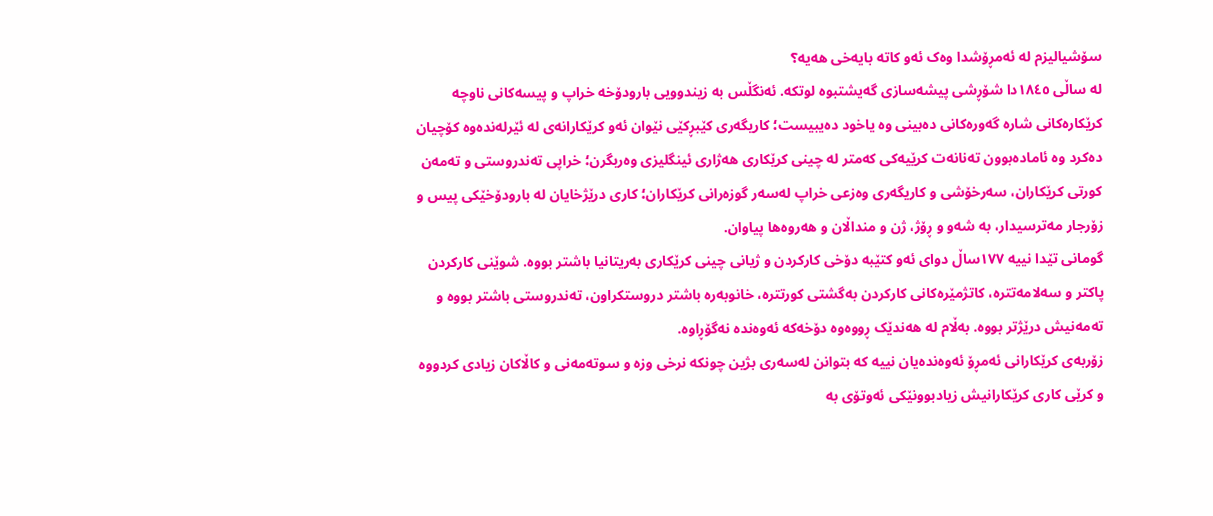سۆشیالیزم لە ئەمڕۆشدا وەک ئەو کاتە بایەخی هەیە؟
لە ساڵی ١٨٤٥دا شۆڕشی پیشەسازی گەیشتبوە لوتکە. ئەنگڵس بە زیندوویی بارودۆخە خراپ و پیسەکانی ناوچە کرێکارەکانی شارە گەورەکانی دەبینی وە یاخود دەیبیست؛ کاریگەری کێبڕکێی نێوان ئەو کرێکارانەی لە ئێرلەندەوە کۆچیان دەکرد وە ئامادەبوون تەنانەت کرێیەکی کەمتر لە چینی کرێکاری هەژاری ئینگلیزی وەربگرن؛ خراپی تەندروستی و تەمەن کورتی کرێکاران، سەرخۆشی و کاریگەری وەزعی خراپ لەسەر گوزەرانی کرێکاران؛ کاری درێژخایان لە بارودۆخێکی پیس و زۆرجار مەترسیدار، بە شەو و ڕۆژ، ژن و منداڵان و هەروەها پیاوان.
گومانی تێدا نییە ١٧٧ساڵ دوای ئەو کتێبە دۆخی کارکردن و ژیانی چینی کرێکاری بەریتانیا باشتر بووە. شوێنی کارکردن پاکتر و سەلامەتترە، کاتژمێرەکانی کارکردن بەگشتی کورتترە، خانوبەرە باشتر دروستکراون، تەندروستی باشتر بووە و تەمەنیش درێژتر بووە. بەڵام لە هەندێک ڕووەوە دۆخەکە ئەوەندە نەگۆڕاوە.
زۆربەی کرێکارانی ئەمڕۆ ئەوەندەیان نییە کە بتوانن لەسەری بژین چونکە نرخی وزە و سوتەمەنی و کاڵاکان زیادی کردووە و کرێی کاری کرێکارانیش زیادبوونێکی ئەوتۆی بە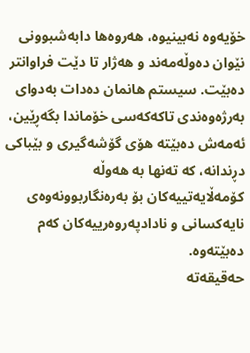خۆیەوە نەبینیوە، هەروەها دابەشبوونی نێوان دەوڵەمەند و هەژار تا دێت فراوانتر دەبێت. سیستم هانمان دەدات بەدوای بەرژەوەندی تاکەکەسی خۆماندا بگەڕێین، ئەمەش دەبێتە هۆی گۆشەگیری و بێباکی دڕندانە، کە تەنها بە هەوڵە کۆمەڵایەتییەکان بۆ بەرەنگاربوونەوەی نایەکسانی و نادادپەروەرییەکان کەم دەبێتەوە.
حەقیقەتە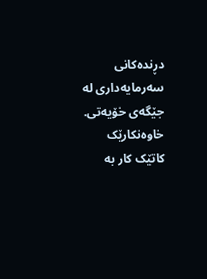دڕندەکانی سەرمایەداری لە جێگەی خۆیەتی. خاوەنکارێک کاتێک کار بە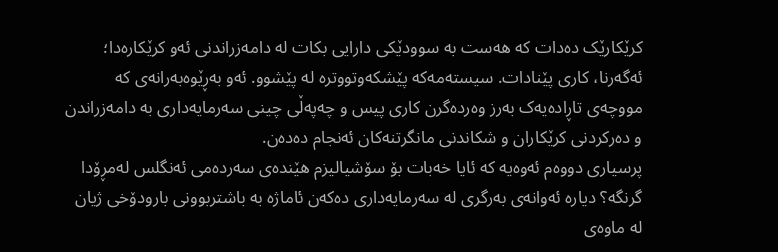کرێکارێک دەدات کە هەست بە سوودێکی دارایی بکات لە دامەزراندنی ئەو کرێکارەدا؛ ئەگەرنا، کاری پێنادات. سیستەمەکە پێشکەوتووترە لە پێشوو. ئەو بەڕێوەبەرانەی کە مووچەی تاڕادەیەک بەرز وەردەگرن کاری پیس و چەپەڵی چینی سەرمایەداری بە دامەزراندن و دەرکردنی کرێکاران و شکاندنی مانگرتنەکان ئەنجام دەدەن.
پرسیاری دووەم ئەوەیە کە ئایا خەبات بۆ سۆشیالیزم هێندەی سەردەمی ئەنگلس لەمڕۆدا گرنگە؟ دیارە ئەوانەی بەرگری لە سەرمایەداری دەکەن ئاماژە بە باشتربوونی بارودۆخی ژیان لە ماوەی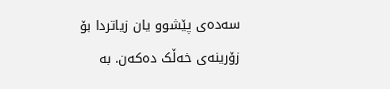سەدەی پێشوو یان زیاتردا بۆ زۆرینەی خەڵک دەکەن. بە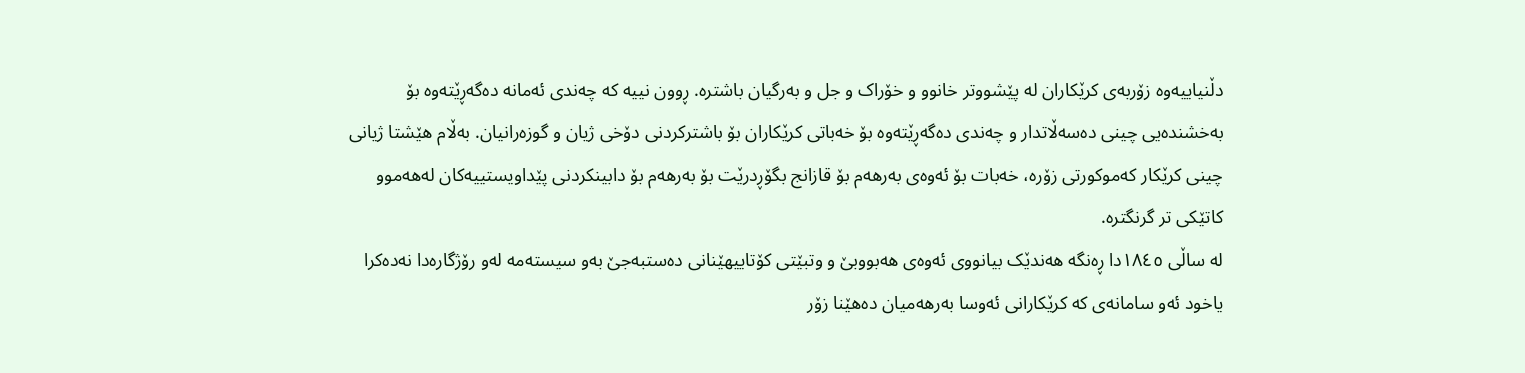دڵنیاییەوە زۆربەی کرێکاران لە پێشووتر خانوو و خۆراک و جل و بەرگیان باشترە. ڕوون نییە کە چەندی ئەمانە دەگەڕێتەوە بۆ بەخشندەیی چینی دەسەڵاتدار و چەندی دەگەڕێتەوە بۆ خەباتی کرێکاران بۆ باشترکردنی دۆخی ژیان و گوزەرانیان. بەڵام هێشتا ژیانی چینی کرێکار کەموکورتی زۆرە، خەبات بۆ ئەوەی بەرهەم بۆ قازانج بگۆڕدرێت بۆ بەرهەم بۆ دابینکردنی پێداویستییەکان لەهەموو کاتێکی تر گرنگترە.
لە ساڵی ١٨٤٥دا ڕەنگە هەندێک بیانووی ئەوەی هەبووبێ و وتبێتی کۆتاییهێنانی دەستبەجێ بەو سیستەمە لەو رۆژگارەدا نەدەکرا یاخود ئەو سامانەی کە کرێکارانی ئەوسا بەرهەمیان دەهێنا زۆر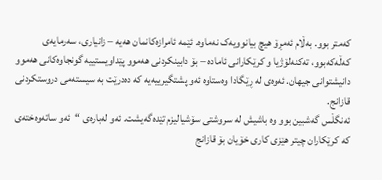کەمتر بوو. بەڵام ئەمڕۆ هیچ بیانوویەک نەماوە. ئێمە ئامرازەکانمان هەیە – زانیاری، سەرمایەی کەڵەکەبوو، تەکنەلۆژیا و کرێکارانی ئامادە – بۆ دابینکردنی هەموو پێداویستییە گونجاوەکانی هەموو دانیشتوانی جیهان. ئەوەی لە ڕێگادا وەستاوە ئەو پشتگیرییەیە کە دەدرێت بە سیستەمی دروستکردنی قازانج.
ئەنگڵس گەشبین بوو وە باشیش لە سروشتی سۆشیالیزم تێدەگەیشت. ئەو لەبارەی “ئەو ساتەوەختەی کە کرێکاران چیتر هێزی کاری خۆیان بۆ قازانج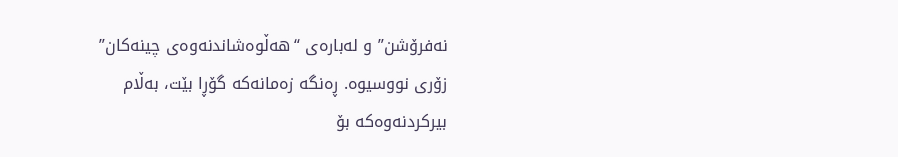نەفرۆشن” و لەبارەی “هەڵوەشاندنەوەی چینەکان” زۆری نووسیوە. ڕەنگە زەمانەکە گۆڕا بێت، بەڵام بیرکردنەوەکە بۆ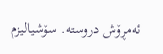ئەمڕۆش دروستە. سۆشیالیزم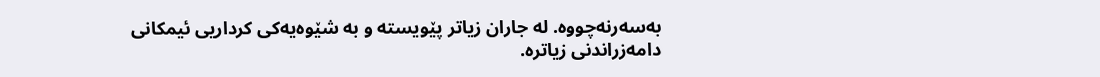بەسەرنەچووە. لە جاران زیاتر پێویستە و بە شێوەیەکی کرداریی ئیمکانی دامەزراندنی زیاترە.